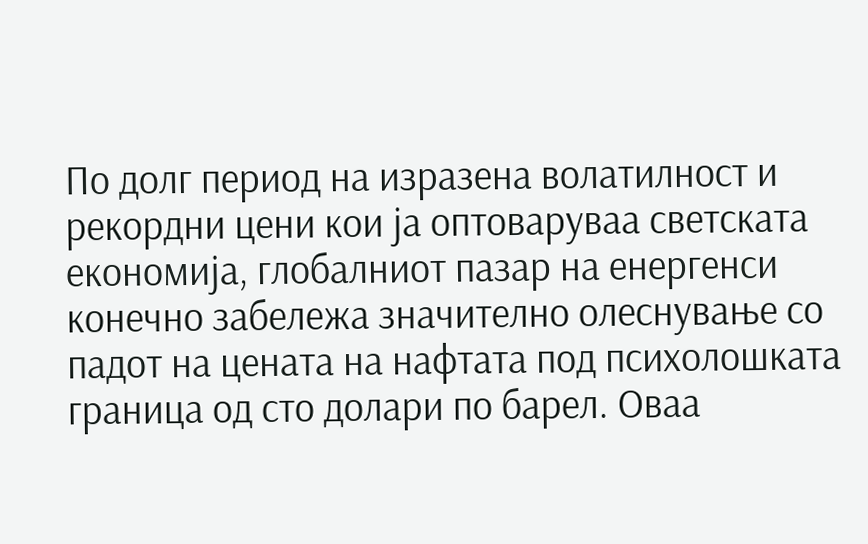По долг период на изразена волатилност и рекордни цени кои ја оптоваруваа светската економија, глобалниот пазар на енергенси конечно забележа значително олеснување со падот на цената на нафтата под психолошката граница од сто долари по барел. Оваа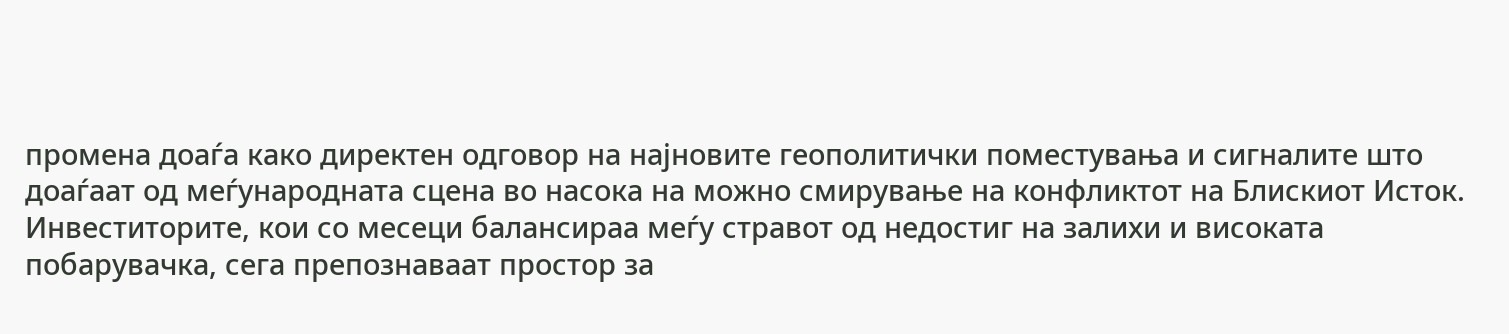промена доаѓа како директен одговор на најновите геополитички поместувања и сигналите што доаѓаат од меѓународната сцена во насока на можно смирување на конфликтот на Блискиот Исток. Инвеститорите, кои со месеци балансираа меѓу стравот од недостиг на залихи и високата побарувачка, сега препознаваат простор за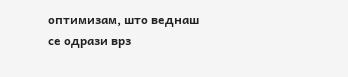оптимизам, што веднаш се одрази врз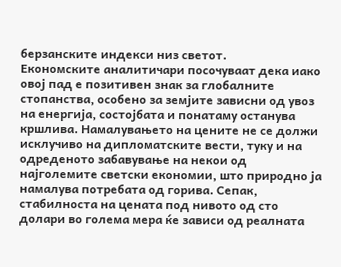берзанските индекси низ светот.
Економските аналитичари посочуваат дека иако овој пад е позитивен знак за глобалните стопанства, особено за земјите зависни од увоз на енергија, состојбата и понатаму останува кршлива. Намалувањето на цените не се должи исклучиво на дипломатските вести, туку и на одреденото забавување на некои од најголемите светски економии, што природно ја намалува потребата од горива. Сепак, стабилноста на цената под нивото од сто долари во голема мера ќе зависи од реалната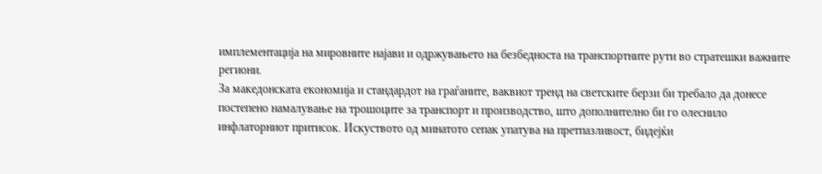имплементација на мировните најави и одржувањето на безбедноста на транспортните рути во стратешки важните региони.
За македонската економија и стандардот на граѓаните, ваквиот тренд на светските берзи би требало да донесе постепено намалување на трошоците за транспорт и производство, што дополнително би го олеснило инфлаторниот притисок. Искуството од минатото сепак упатува на претпазливост, бидејќи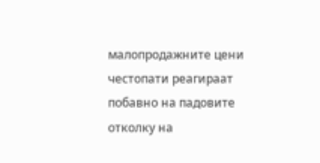малопродажните цени честопати реагираат побавно на падовите отколку на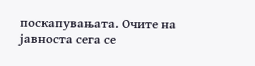поскапувањата. Очите на јавноста сега се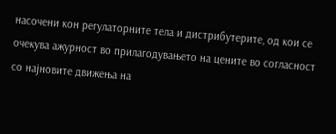насочени кон регулаторните тела и дистрибутерите, од кои се очекува ажурност во прилагодувањето на цените во согласност со најновите движења на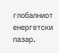глобалниот енергетски пазар.